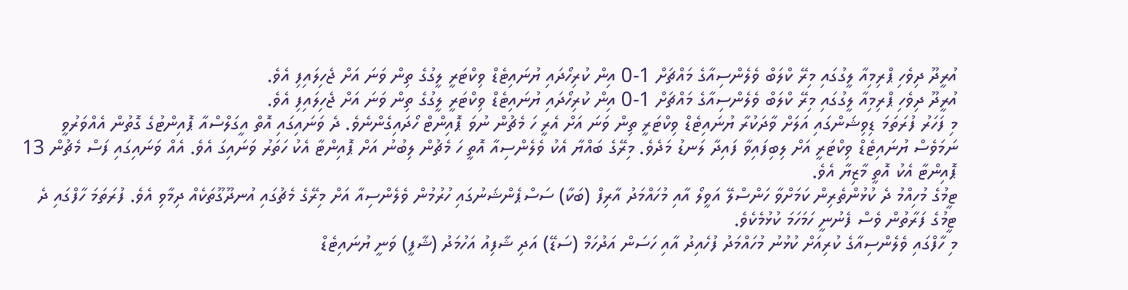އުރީދޫ ދިވެހި ޕްރިމިއާ ލީގުގައި މިރޭ ކްލަބް ވެލެންސިއާގެ މައްޗަށް 1-0 އިން ކުރިހޯދައި ޔުނައިޓެޑް ވިކްޓަރީ ލީގުގެ ތިން ވަނަ އަށް ޖެހިލައިފި އެވެ.
އުރީދޫ ދިވެހި ޕްރިމިއާ ލީގުގައި މިރޭ ކްލަބް ވެލެންސިއާގެ މައްޗަށް 1-0 އިން ކުރިހޯދައި ޔުނައިޓެޑް ވިކްޓަރީ ލީގުގެ ތިން ވަނަ އަށް ޖެހިލައިފި އެވެ.
މި ފަހަރު ފުރަތަމަ ޑިވިޝަންގައި އަލަށް ވާދަކުރާ ޔުނައިޓެޑް ވިކްޓަރީ ތިން ވަނަ އަށް އެރީ ހަ މެޗުން ނުވަ ޕޮއިންޓް ހޯދައިގެންނެވެ. ދެ ވަނައިގައި އޮތް އީގަލްސްއާ ޕޮއިންޓުގެ ގޮތުން އެއްވަރުވީ ނަމަވެސް ޔުނައިޓެޑް ވިކްޓަރީ އަށް ލިބިފައިވާ ފައިދާ ލަނޑު މަދެވެ. މިރޭގެ ބައްޔާ އެކު ވެލެންސިއާ އޮތީ ހަ މެޗުން ލިބުނު އަށް ޕޮއިންޓާ އެކު ހަތަރު ވަނައިގަ އެވެ. އެއް ވަނައިގައި ފަސް މެޗުން 13 ޕޮއިންޓާ އެކު އޮތީ މާޒިޔާ އެވެ.
ޓީމުގެ މުހިއްމު ދެ ކުޅުންތެރިން ކަމަށްވާ ހަންސްލޭ އަވީލޯ އާއި މުހައްމަދު އާރިފް (ބަކާ) ސަސްޕެންޝަނުގައި ހުރުމުން ވެލެންސިއާ އަށް މިރޭގެ މެޗުގައި އުނދޫގޫތަކެއް ދިމާވި އެވެ. ފުރަތަމަ ހާފްގައި ދެ ޓީމުގެ ފަރާތުން ވެސް ފެނުނީ ހަމަހަމަ ކުޅުމެކެވެ.
މި ހާފްގައި ވެލެންސިއާގެ ކުރިއަށް ކުޅުނު މުހައްމަދު ފުހެއިދު އާއި ހަސަން އަދުހަމް (ސަޑޭ) އަދި ޝާފިއު އަހުމަދު (ޝާފީ) ވަނީ ޔުނައިޓެޑް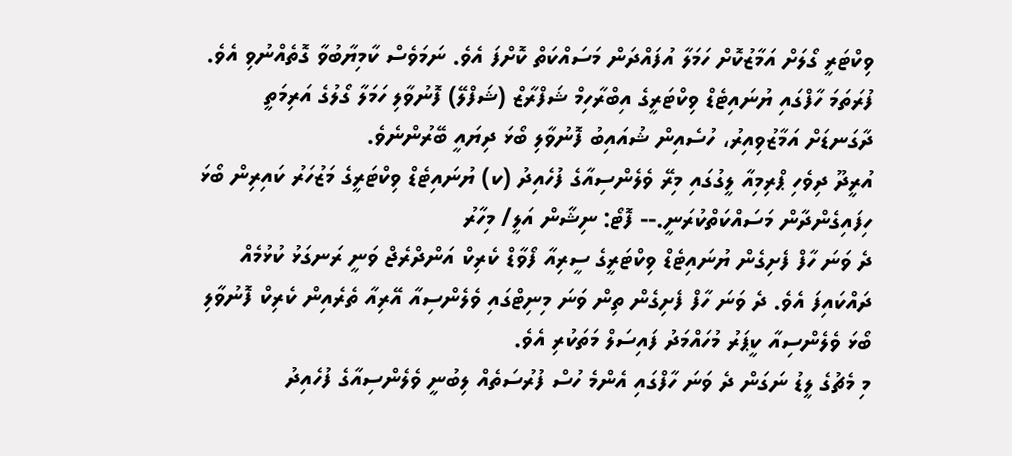ވިކްޓަރީ ގޯލަށް އަމާޒުކޮށް ހަމަލާ އުފައްދަން މަސައްކަތް ކޮށްފަ އެވެ. ނަމަވެސް ކާމިޔާބުވާ ގޮތެއްނުވި އެވެ.
ފުރަތަމަ ހާފްގައި ޔުނައިޓެޑް ވިކްޓަރީގެ އިބްރާހިމް ޝަފްރާޒް (ޝަފްލޭ) ފޮނުވާލި ހަމަލާ ގޯލުގެ އަރިމަތީ ދާގަނޑަށް އަމާޒުވިއިރު، ހުސެއިން ޝުއައިބު ފޮނުވާލި ބޯޅަ ދިޔައީ ބޭރުންނެވެ.
އުރީދޫ ދިވެހި ޕްރިމިއާ ލީގުގައި މިރޭ ވެލެންސިއާގެ ފުހެއިދު (ކ) ޔުނައިޓެޑް ވިކްޓަރީގެ މަޒުހަރު ކައިރިން ބޯޅަ ހިފައިގެންދާން މަސައްކަތްކުރަނީ.-- ފޮޓޯ: ނިޝާން އަލީ/ މިހާރު
ދެ ވަނަ ހާފް ފެށިގެން ޔުނައިޓެޑް ވިކްޓަރީގެ ސީރިއާ ފޯވާޑް ކެރިކް އަންދްރެޖް ވަނީ ރަނގަޅު ކުޅުމެއް ދައްކައިފަ އެވެ. ދެ ވަނަ ހާފް ފެށިގެން ތިން ވަނަ މިނިޓްގައި ވެލެންސިއާ އޭރިއާ ތެރެއިން ކެރިކް ފޮނުވާލި ބޯޅަ ވެލެންސިއާ ކީޕަރު މުހައްމަދު ފައިސަލް މަތަކުރި އެވެ.
މި މެޗުގެ ލީޑު ނަގަން ދެ ވަނަ ހާފްގައި އެންމެ ހުސް ފުރުސަތެއް ލިބުނީ ވެލެންސިއާގެ ފުހެއިދު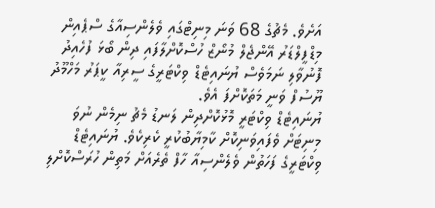އަށެވެ. މެޗުގެ 68 ވަނަ މިނިޓްގައި ވެލެންސިއާގެ ސްޕެއިން މިޑްފީލްޑަރު އޭންޖެލް މުނޯޒް ހުސްކޮށްލާފައި ދިން ބޯޅަ ފުހެއިދު ފޮނުވާލި ނަމަވެސް ޔުނައިޓެޑް ވިކްޓަރީގެ ސީރިއާ ކީޕަރު މަހްމޫދު ޔޫސުފް ވަނީ މަތަކޮށްފަ އެވެ.
ޔުނައިޓެޑް ވިކްޓަރީ މޮޅުކޮށްދިން ލަނޑު މެޗު ނިމެން ނުވަ މިނިޓަށް ވެފައިވަނިކޮށް ކާމިޔާބުކުރީ ކެރިކެވެ. ޔުނައިޓެޑް ވިކްޓަރީގެ ފަހަތުން ވެލެންސިއާ ހާފް ތެރެއަށް މަތިން ހުރަސްކޮށްލި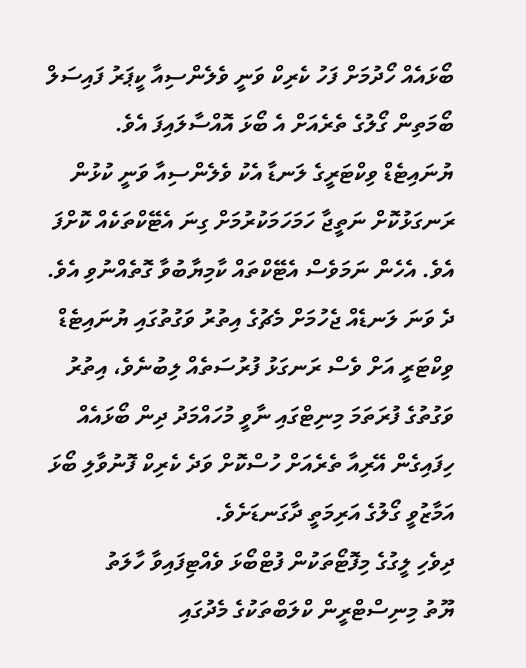ބޯޅައެއް ހޯދުމަށް ފަހު ކެރިކް ވަނީ ވެލެންސިއާ ކީޕަރު ފައިސަލް ބޯމަތިން ގޯލުގެ ތެރެއަށް އެ ބޯޅަ އޮއްސާލައިފަ އެވެ.
ޔުނައިޓެޑް ވިކްޓަރީގެ ލަނޑާ އެކު ވެލެންސިއާ ވަނީ ކުޅުން ރަނގަޅުކޮށް ނަތީޖާ ހަމަހަމަކުރުމަށް ގިނަ އެޓޭކްތަކެއް ކޮށްފަ އެވެ. އެހެން ނަމަވެސް އެޓޭކްތައް ކާމިޔާބުވާ ގޮތެއްނުވި އެވެ.
ދެ ވަނަ ލަނޑެއް ޖެހުމަށް މެޗުގެ އިތުރު ވަގުތުގައި ޔުނައިޓެޑް ވިކްޓަރީ އަށް ވެސް ރަނގަޅު ފުރުސަތެއް ލިބުނެވެ، އިތުރު ވަގުތުގެ ފުރަތަމަ މިނިޓްގައި ނާވީ މުހައްމަދު ދިން ބޯޅައެއް ހިފައިގެން އޭރިއާ ތެރެއަށް ހުސްކޮށް ވަދެ ކެރިކް ފޮނުވާލި ބޯޅަ އަމާޒުވީ ގޯލުގެ އަރިމަތީ ދާގަނޑަށެވެ.
ދިވެހި ލީގުގެ މިފޮޓޯތަކުން ފުޓްބޯޅަ ވެއްޓިފައިވާ ހާލަތު
ޔޫތު މިނިސްޓްރީން ކްލަބްތަކުގެ މެދުގައި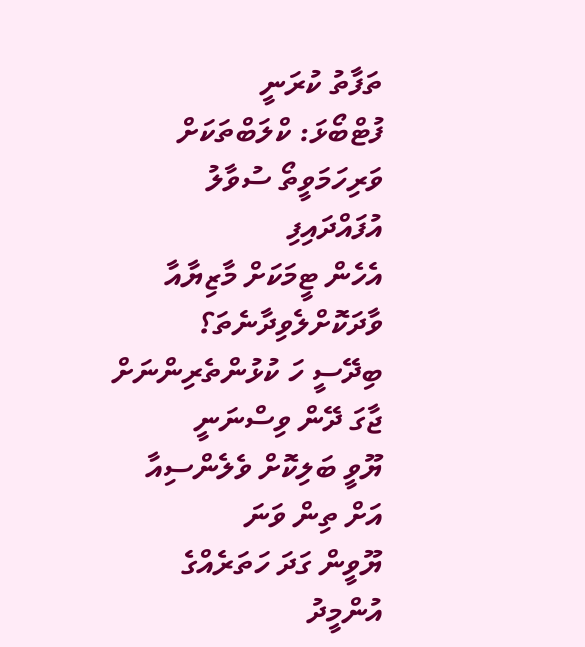ތަފާތު ކުރަނީ
ފުޓްބޯޅަ: ކްލަބްތަކަށް ވަރިހަމަވީތޯ ސުވާލު އުފައްދައިފި
އެހެން ޓީމަކަށް މާޒިޔާއާ ވާދަކޮށްލެވިދާނެތަ؟
ބިދޭސީ ހަ ކުޅުންތެރިންނަށް ޖާގަ ދޭން ވިސްނަނީ
ޔޫވީ ބަލިކޮށް ވެލެންސިއާ އަށް ތިން ވަނަ
ޔޫވީން ގަދަ ހަތަރެއްގެ އުންމީދު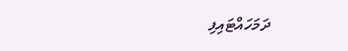ދަމަހައްޓައިފި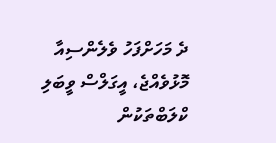ދެ މަހަށްފަހު ވެލެންސިއާ މޮޅުވެއްޖެ، އީގަލްސް ވީބަލި
ކްލަބްތަކުން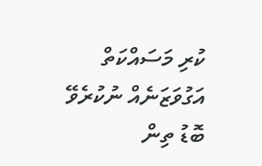ކުރި މަސައްކަތް އަގުވަޒަނެއް ނުކުރެވޭ
ބޮޑު ތިން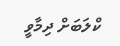ކްލަބަށް ދިމާވީ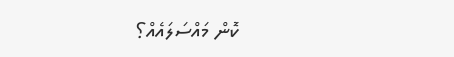ކޮން މައްސަލައެއް؟